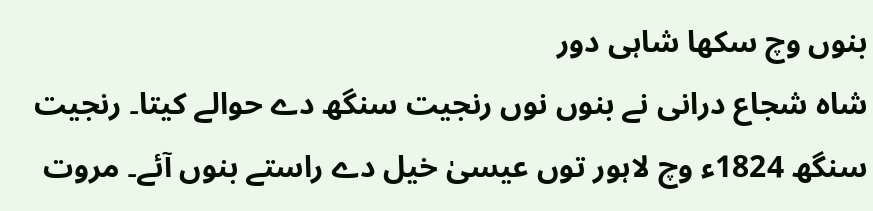بنوں وچ سکھا شاہی دور
شاہ شجاع درانی نے بنوں نوں رنجیت سنگھ دے حوالے کیتا۔ رنجیت سنگھ 1824ء وچ لاہور توں عیسیٰ خیل دے راستے بنوں آئے۔ مروت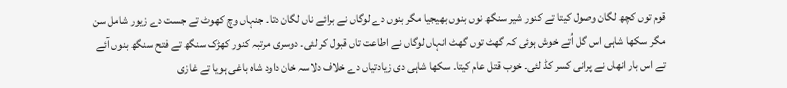قوم توں کچھ لگان وصول کیتا تے کنور شیر سنگھ نوں بنوں بھیجیا مگر بنوں دے لوگاں نے برائے ناں لگان دتا۔ جنہاں وچ کھوٹ تے جست دے زیور شامل سن مگر سکھا شاہی اس گل اُتے خوش ہوئی کہ گھٹ توں گھٹ انہاں لوگاں نے اطاعت تاں قبول کر لئی۔ دوسری مرتبہ کنور کھڑک سنگھ تے فتح سنگھ بنوں آئے تے اس بار انھاں نے پرانی کسر کڈ لئی۔ خوب قتل عام کیتا۔ سکھا شاہی دی زیادتیاں دے خلاف دلاسہ خان داود شاہ باغی ہويا تے غازی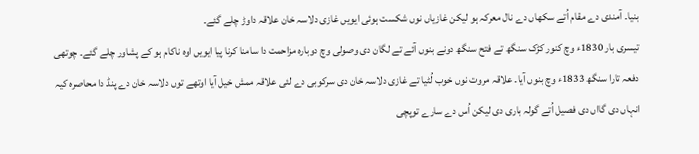بنیا۔ آمندی دے مقام اُتے سکھاں دے نال معرکہ ہو لیکن غازیاں نوں شکست ہوئی ایويں غازی دلاسہ خان علاقہ داوڑ چلے گئے۔
تیسری بار 1830ء وچ کنور کڑک سنگھ تے فتح سنگھ دونے بنوں آئے تے لگان دی وصولی وچ دوبارہ مزاحمت دا سامنا کرنا پيا ایويں اوہ ناکام ہو کے پشاور چلے گئے۔ چوتھی دفعہ تارا سنگھ 1833ء وچ بنوں آیا۔ علاقہ مروت نوں خوب لُٹیا تے غازی دلاسہ خان دی سرکوبی دے لئی علاقہ ممش خیل آیا اوتھے توں دلاسہ خان دے پنڈ دا محاصرہ کیہ انہاں دی گااں دی فصیل اُتے گولہ باری دی لیکن اُس دے سارے توپچی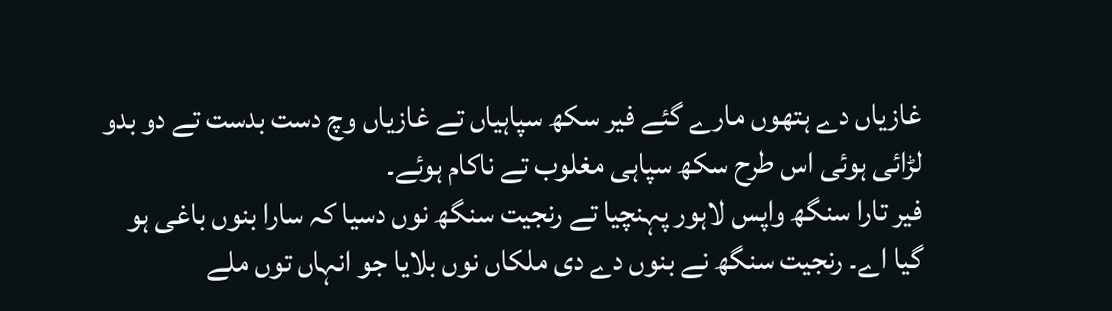غازیاں دے ہتھوں مارے گئے فیر سکھ سپاہیاں تے غازیاں وچ دست بدست تے دو بدو لڑائی ہوئی اس طرح سکھ سپاہی مغلوب تے ناکام ہوئے۔
فیر تارا سنگھ واپس لاہور پہنچیا تے رنجیت سنگھ نوں دسیا کہ سارا بنوں باغی ہو گیا اے۔ رنجیت سنگھ نے بنوں دے دی ملکاں نوں بلايا جو انہاں توں ملے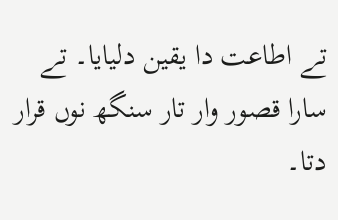تے اطاعت دا یقین دلیایا۔ تے سارا قصور وار تار سنگھ نوں قرار دتا۔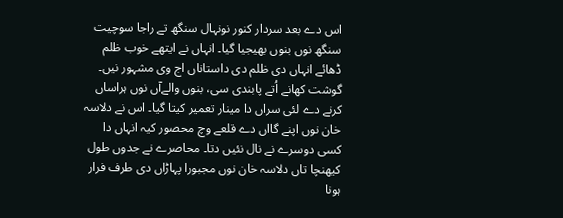اس دے بعد سردار کنور نونہال سنگھ تے راجا سوچیت سنگھ نوں بنوں بھیجیا گیا۔ انہاں نے ایتھے خوب ظلم ڈھائے انہاں دی ظلم دی داستاناں اج وی مشہور نيں۔ گوشت کھانے اُتے پابندی سی، بنوں والےآں نوں ہراساں کرنے دے لئی سراں دا مینار تعمیر کیتا گیا۔ اس نے دلاسہ خان نوں اپنے گااں دے قلعے وچ محصور کیہ انہاں دا کسی دوسرے نے نال نئيں دتا۔ محاصرے نے جدوں طول کیھنچا تاں دلاسہ خان نوں مجبورا پہاڑاں دی طرف فرار ہونا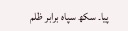پيا۔ سکھ سپاہ برابر ظلم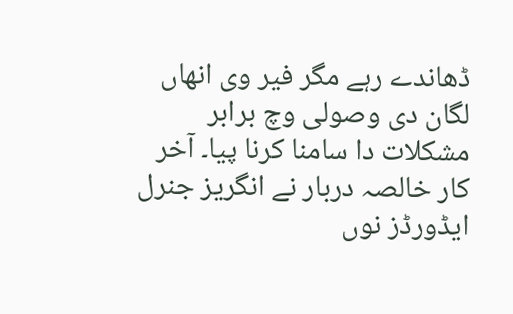ڈھاندے رہے مگر فیر وی انھاں لگان دی وصولی وچ برابر مشکلات دا سامنا کرنا پيا۔ آخر کار خالصہ دربار نے انگریز جنرل ایڈورڈز نوں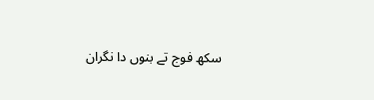سکھ فوج تے بنوں دا نگران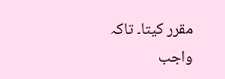مقرر کیتا۔ تاکہ واجب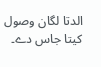الدتا لگان وصول کیتا جاس دے۔